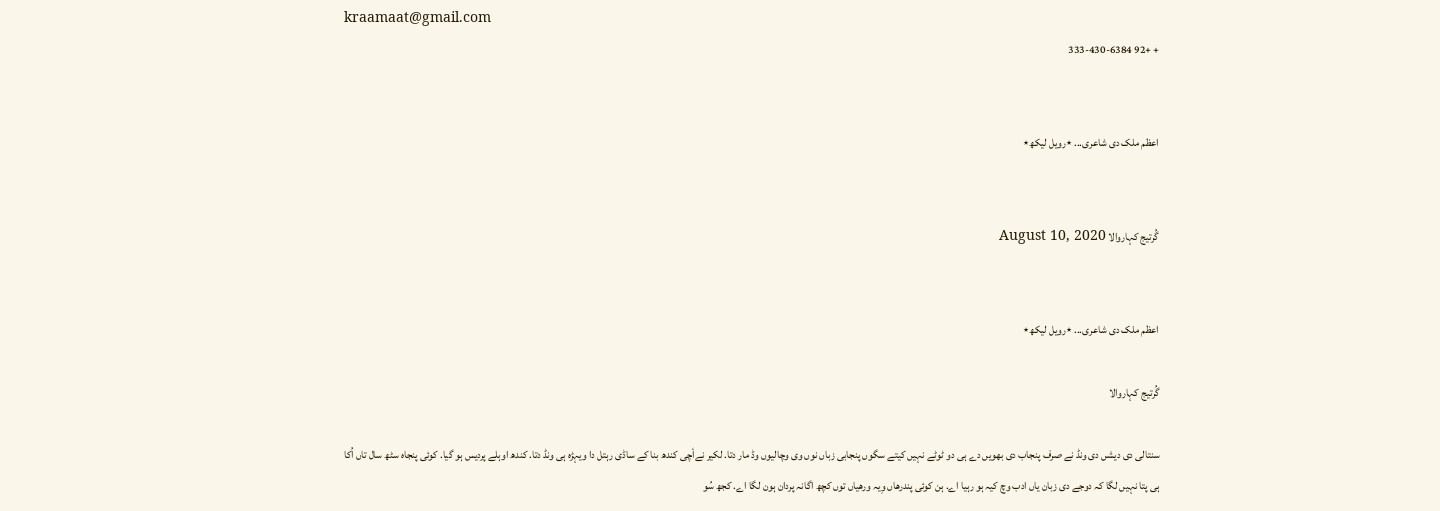kraamaat@gmail.com
+ +92 333-430-6384


اعظم ملک دی شاعری... ٭رویل لیکھ٭


گُرتیج کہاروالا August 10, 2020


اعظم ملک دی شاعری... ٭رویل لیکھ٭

گُرتیج کہاروالا

سنتالی دی دیشں دی ونڈ نے صرف پنجاب دی بھویں دے ہی دو ٹوٹے نہیں کیتے سگوں پنجابی زباں نوں وی وچالیوں وڈ مار دتا. لکیر نےاٗچی کندھ بنا کے ساڈی رہتل دا ویہڑہ ہی ونڈ دتا. کندھ اوہلے پردیس ہو گیا. کوئی پنجاہ سٹھ سال تاں اُکا ہی پتا نہیں لگا کہ دوجے دی زبان یاں ادب وچ کیہ ہو رہیا اے. ہن کوئی پندرھاں وِیہ ورھیاں توں کچھ اگانہ پردان ہون لگا اے. کجھ سُو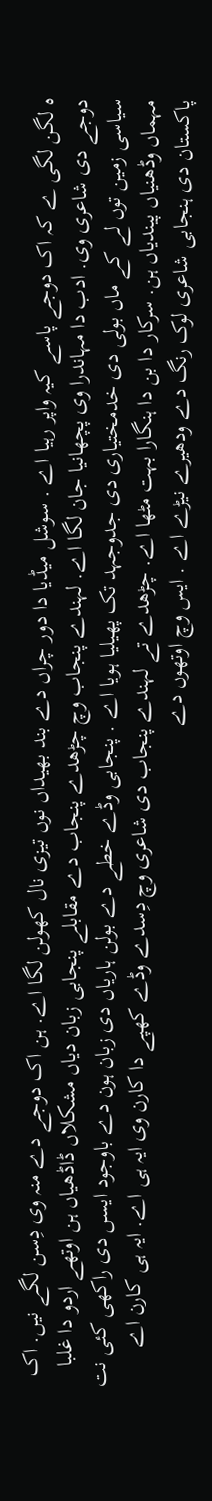ہ لگن لگی ے کہ اک دوجے پاسے کیہ واپر رہیا اے . سوشل میڈیا دا دور چراں دے بند بھیداں نوں تیزی نال کھولن لگا اے. ہن اک دوجے دے منہ وی دِسن لگے نیں. اک دوجے دی شاعری وی. ادب دا مہاندرا وی پچھانیا جان لگا اے. لہندے پنجاب وچ چڑھدے پنجاب دے مقابلے پنجابی زبان دیاں مشکلاں ڈاڈھیاں ہن اوتھے اردو دا غلبا سیاسی زمین توں لے کے ماں بولی دی خدمختیاری دی جدوجہد تک پھیلیا ہویا اے . پنجابی وڈے خطے دے بولن ہاریاں دی زبان ہون دے باوجود ایسں دی راکھی کئی نت مہماں وڈھنیاں پیندیاں ہن. سرکار دا بن دا ہنگارا بہت مٹھا اے. چڑھدے تے لہندے پنجاب دی شاعری وچ دِسدے وڈے کھپے دا کارن وی ایہ ہی اے. ایہ ہی کارن اے پاکستان دی ہنجابی شاعری لوک رنگ دے ودھیرے نیڑے اے . ایس وچ اوتھوں دے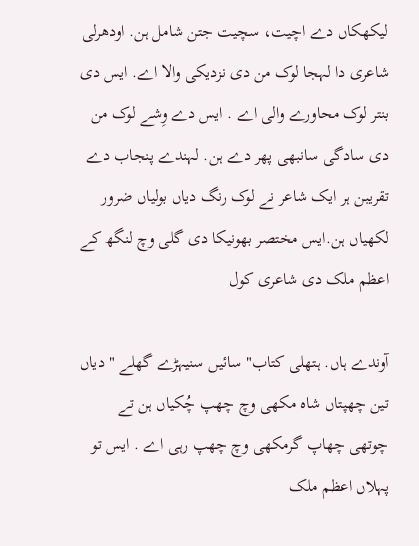لیکھکاں دے اچیت، سچیت جتن شامل ہن. اودھرلی شاعری دا لہجا لوک من دی نزدیکی والا اے. ایس دی بنتر لوک محاورے والی اے . ایس دے وِشے لوک من دی سادگی سانبھی پھر دے ہن. لہندے پنجاب دے تقریبن ہر ایک شاعر نے لوک رنگ دیاں بولیاں ضرور لکھیاں ہن.ایس مختصر بھونیکا دی گلی وچ لنگھ کے اعظم ملک دی شاعری کول

آوندے ہاں. ہتھلی کتاب" سائیں سنیہڑے گھلے " دیاں تین چھپتاں شاہ مکھی وچ چھپ چُکیاں ہن تے چوتھی چھاپ گرمکھی وچ چھپ رہی اے . ایس تو پہلاں اعظم ملک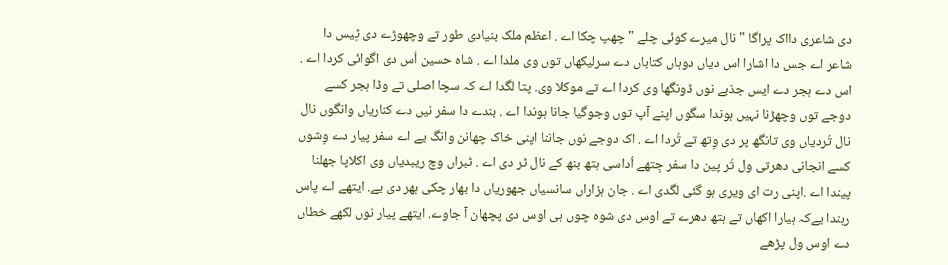دی شاعری دااک پراگا " نال میرے کوئی چلے " چھپ چکا اے . اعظم ملک بنیادی طور تے وچھوڑے دی ٹِیس دا شاعر اے جس دا اشارا اس دیاں دوہا‌ں کتاباں دے سرلیکھاں توں وی ملدا اے . شاہ حسین اُس دی اگوائی کردا اے . اس دے ہجر دے ایس جذبے نوں ڈونگھا وی کردا اے تے موکلا وی. پتا لگدا اے کہ سچا اصلی تے وڈا ہجر کسے دوجے توں وچھڑنا نہیں ہوندا سگوں اپنے آپ توں وجوگیا جانا ہوندا اے . بندے دا سفر نیں دے کناریاں وانگوں نال نال تُردیاں وی تانگھ پر دی وِتھ تے تُردا اے . اک دوجے نوں جاننا اپنی خاک چھانن وانگ یے اے سفر پیار دے وِشوں کسے انجانی دھرتی ول تُر پین دا سفر جِتھے اُداسی ہتھ بنھ کے نال ٹر دی اے . ٹبراں وچ ریبدیاں وی اکلاپا جھلنا پیندا اے .اپنی رت ای ویری ہو گئی لگدی اے . جان ہزاراں سانسیاں جھوریاں دا بھار چکی ہھر دی یے. ایتھے اے پاس رہندا یےکہ ہیارا اکھاں تے ہتھ دھرے تے اوس دی شوہ چوں ہی اوس دی پچھان آ جاوے. ایتھے پیار نوں لکھے خطاں دے اوس ول پڑھے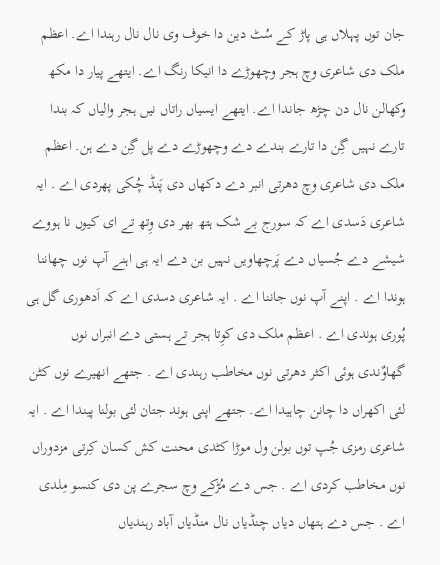جان توں پہلاں ہی پاڑ کے سُٹ دین دا خوف وی نال نال رہندا اے. اعظم ملک دی شاعری وچ ہجر وچھوڑے دا انیکا رنگ اے. ایتھے پیار دا مکھ وکھالن نال دن چڑھ جاندا اے. ایتھے ایسیاں راتاں نیں ہجر والیاں کہ بندا تارے نہیں گِن دا تارے بندے دے وچھوڑے دے پل گِن دے ہن. اعظم ملک دی شاعری وچ دھرتی انبر دے دکھاں دی پَنڈ چُکی پھردی اے . ایہ شاعری دَسدی اے کہ سورج بے شک ہتھ بھر دی وِتھ تے ای کیوں نا ہووے شیشے دے جُسیاں دے پَرچھاویں نہیں بن دے ایہ ہی اہنے آپ نوں چھاننا ہوندا اے . اپنے آپ نوں جاننا اے . ایہ شاعری دسدی اے کہ اَدھوری گل ہی پُوری ہوندی اے . اعظم ملک دی کوِتا ہجر تے ہستی دے انبراں نوں گھاوٌندی ہوئی اکثر دھرتی نوں مخاطب رہندی اے . جتھے انھیرے نوں کٹن لئی اکھراں دا چانن چاہیدا اے. جتھے اپنی ہوند جتان لئی بولنا پیندا اے . ایہ شاعری رمزی جُپ توں بولن ول موڑا کٹدی محنت کش کسان کِرتی مزدوراں نوں مخاطب کردی اے . جس دے مُڑکے وچ سجرے پن دی کنسو مِلدی اے . جس دے ہتھاں دیاں چنڈیاں نال منڈیاں آباد رہندیاں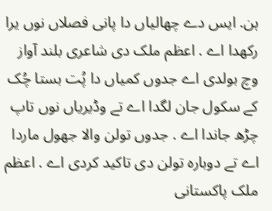ہن. ایس دے چھالیاں دا پانی فصلاں نوں یرا رکھدا اے . اعظم ملک دی شاعری بلند آواز وچ بولدی اے جدوں کمیاں دا پُت بستا چُک کے سکول جان لگدا اے تے وڈیریاں نوں تاپ چڑھ جاندا اے . جدوں تولن والا جھول ماردا اے تے دوبارہ تولن دی تاکید کردی اے . اعظم ملک پاکستانی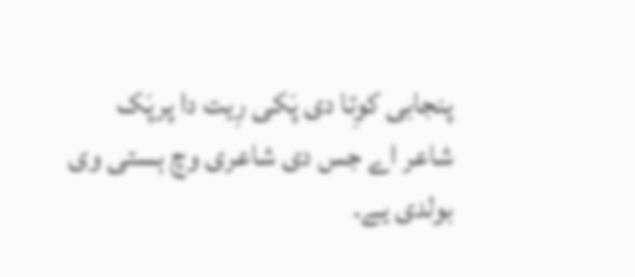پنجابی کوِتا دی پَکی رِیت دا پرپَک شاعر اے جس دی شاعری وچ ہستی وی بولدی یے.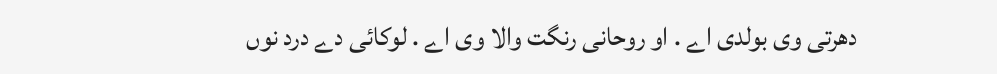دھرتی وی بولدی اے . او روحانی رنگت والا وی اے . لوکائی دے درد نوں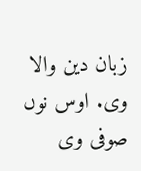زبان دین والا وی. اوس نوں صوفی وی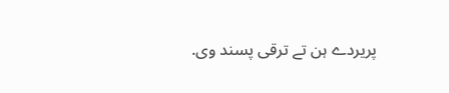پریردے ہن تے ترقی پسند وی.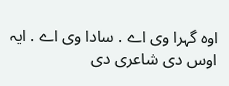اوہ گہرا وی اے . سادا وی اے . ایہ اوس دی شاعری دی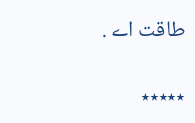طاقت اے .

٭٭٭٭٭